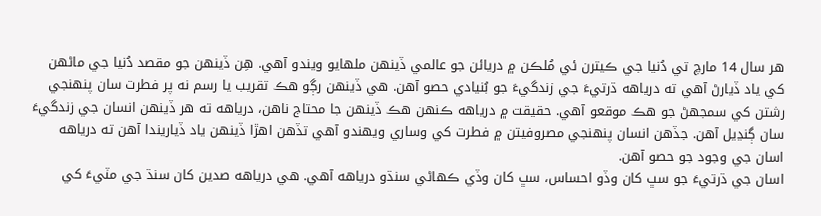هر سال 14 مارچ تي دُنيا جي ڪيترن ئي مُلڪن ۾ دريائن جو عالمي ڏينهن ملهايو ويندو آهي. هِن ڏينهن جو مقصد دُنيا جي ماڻهن کي ياد ڏيارڻ آهي ته درياهه ڌرتيءَ جي زندگيءَ جو بُنيادي حصو آهن. هي ڏينهن رڳو هڪ تقريب يا رسم نه پر فطرت سان پنهنجي رشتن کي سمجهڻ جو هڪ موقعو آهي. حقيقت ۾ درياهه ڪنهن هڪ ڏينهن جا محتاج ناهن، درياهه ته هر ڏينهن انسان جي زندگيءَ سان ڳنڍيل آهن. جڏهن انسان پنهنجي مصروفيتن ۾ فطرت کي وساري ويهندو آهي تڏهن اهڙا ڏينهن ياد ڏياريندا آهن ته درياهه اسان جي وجود جو حصو آهن.
اسان جي ڌرتيءَ جو سڀ کان وڏو احساس، سڀ کان وڏي ڪهاڻي سنڌو درياهه آهي. هي درياهه صدين کان سنڌ جي مٽيءَ کي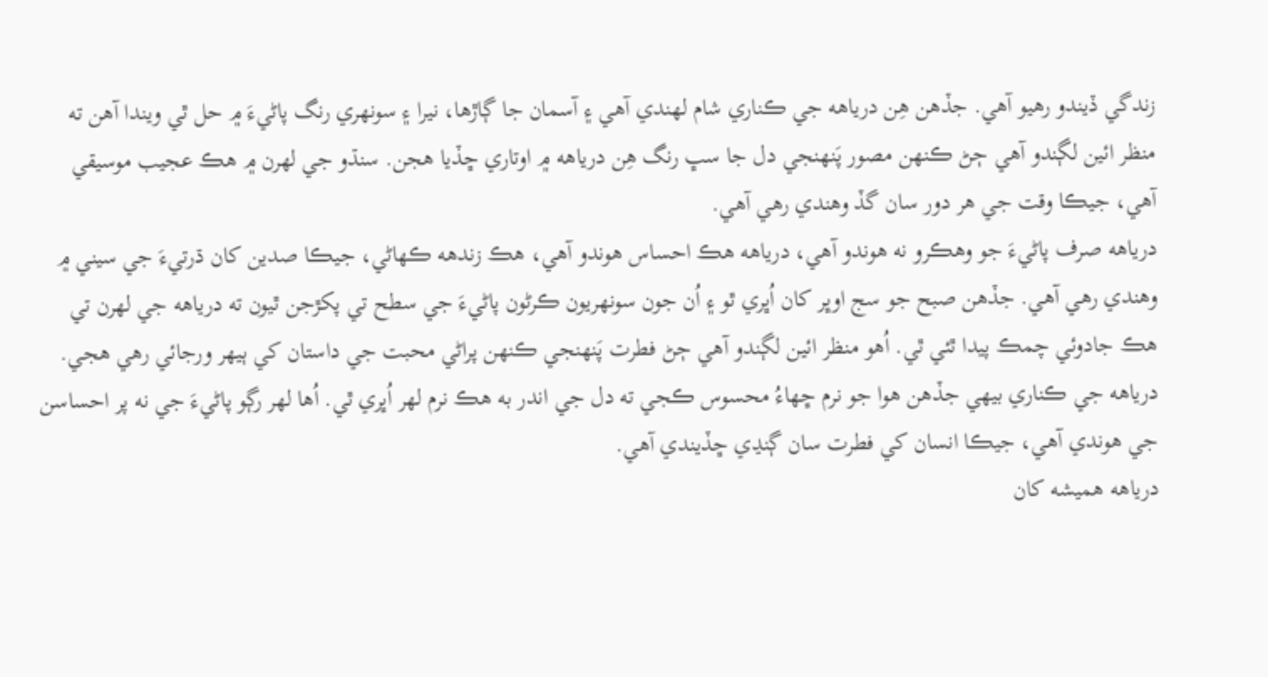زندگي ڏيندو رهيو آهي. جڏهن هِن درياهه جي ڪناري شام لهندي آهي ۽ آسمان جا ڳاڙها، نيرا ۽ سونهري رنگ پاڻيءَ ۾ حل ٿي ويندا آهن ته منظر ائين لڳندو آهي ڄڻ ڪنهن مصور پَنهنجي دل جا سڀ رنگ هِن درياهه ۾ اوتاري ڇڏيا هجن. سنڌو جي لهرن ۾ هڪ عجيب موسيقي آهي، جيڪا وقت جي هر دور سان گڏ وهندي رهي آهي.
درياهه صرف پاڻيءَ جو وهڪرو نه هوندو آهي، درياهه هڪ احساس هوندو آهي، هڪ زندهه ڪهاڻي، جيڪا صدين کان ڌرتيءَ جي سيني ۾ وهندي رهي آهي. جڏهن صبح جو سج اوڀر کان اُڀري ٿو ۽ اُن جون سونھريون ڪرڻون پاڻيءَ جي سطح تي پکڙجن ٿيون ته درياهه جي لهرن تي هڪ جادوئي چمڪ پيدا ٿئي ٿي. اُهو منظر ائين لڳندو آهي ڄڻ فطرت پَنهنجي ڪنهن پراڻي محبت جي داستان کي ٻيهر ورجائي رهي هجي. درياهه جي ڪناري بيهي جڏهن هوا جو نرم ڇهاءُ محسوس ڪجي ته دل جي اندر به هڪ نرم لهر اُڀري ٿي. اُها لهر رڳو پاڻيءَ جي نه پر احساسن جي هوندي آهي، جيڪا انسان کي فطرت سان ڳنڍي ڇڏيندي آهي.
درياهه هميشه کان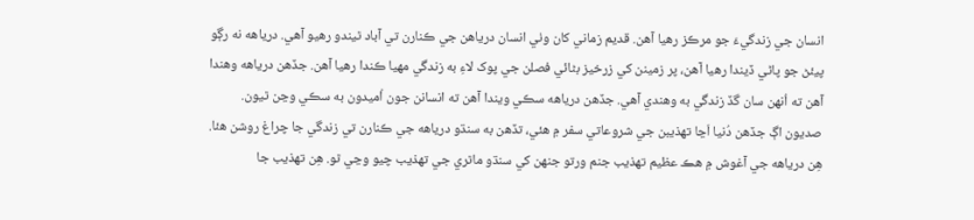انسان جي زندگيءَ جو مرڪز رهيا آهن. قديم زماني کان وٺي انسان درياهن جي ڪنارن تي آباد ٿيندو رهيو آهي. درياهه نه رڳو پيئڻ جو پاڻي ڏيندا رهيا آهن، پر زمينن کي زرخيز بڻائي فصلن جي پوک لاءِ به زندگي مهيا ڪندا رهيا آهن. جڏهن درياهه وهندا آهن ته اُنهن سان گڏ زندگي به وهندي آهي. جڏهن درياهه سڪي ويندا آهن ته انسانن جون اُميدون به سڪي وڃن ٿيون.
صديون اڳ جڏهن دُنيا اَڃا تهذيبن جي شروعاتي سفر ۾ هئي، تڏهن به سنڌو درياهه جي ڪنارن تي زندگي جا چراغ روشن هئا. هِن درياهه جي آغوش ۾ هڪ عظيم تهذيب جنم ورتو جنهن کي سنڌو ماٿري جي تهذيب چيو وڃي ٿو. هِن تهذيب جا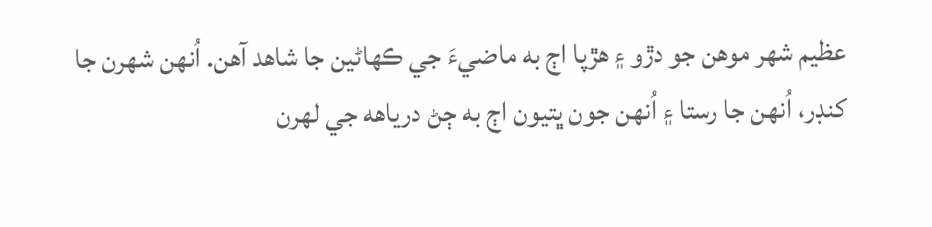عظيم شهر موهن جو دڙو ۽ هڙپا اڄ به ماضيءَ جي ڪهاڻين جا شاهد آهن. اُنهن شهرن جا کنڊر، اُنهن جا رستا ۽ اُنهن جون ڀتيون اڄ به ڄڻ درياهه جي لهرن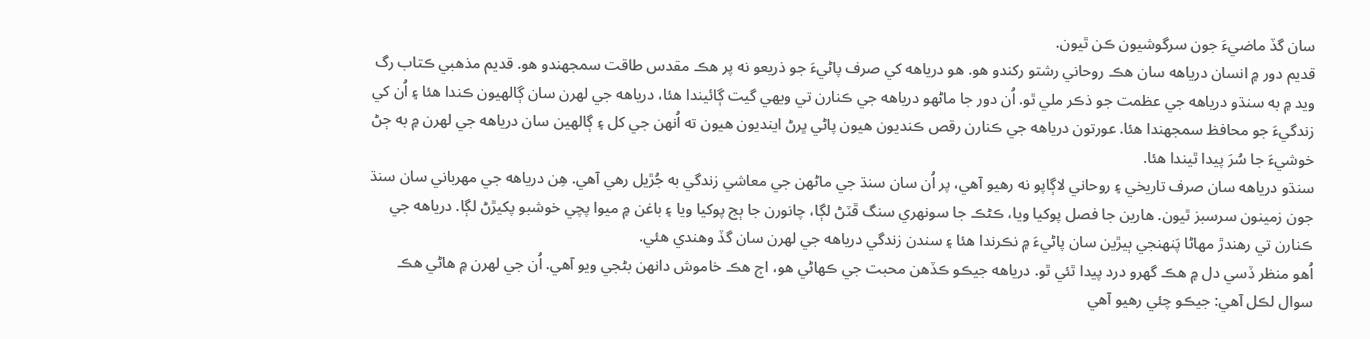سان گڏ ماضيءَ جون سرگوشيون ڪن ٿيون.
قديم دور ۾ انسان درياهه سان هڪ روحاني رشتو رکندو هو. هو درياهه کي صرف پاڻيءَ جو ذريعو نه پر هڪ مقدس طاقت سمجهندو هو. قديم مذهبي ڪتاب رگ ويد ۾ به سنڌو درياهه جي عظمت جو ذڪر ملي ٿو. اُن دور جا ماڻهو درياهه جي ڪنارن تي ويهي گيت ڳائيندا هئا، درياهه جي لهرن سان ڳالهيون ڪندا هئا ۽ اُن کي زندگيءَ جو محافظ سمجهندا هئا. عورتون درياهه جي ڪنارن رقص ڪنديون هيون پاڻي ڀرڻ اينديون هيون ته اُنهن جي کل ۽ ڳالهين سان درياهه جي لهرن ۾ به ڄڻ خوشيءَ جا سُرَ پيدا ٿيندا هئا.
سنڌو درياهه سان صرف تاريخي ۽ روحاني لاڳاپو نه رهيو آهي، پر اُن سان سنڌ جي ماڻهن جي معاشي زندگي به جُڙيل رهي آهي. هِن درياهه جي مهرباني سان سنڌ جون زمينون سرسبز ٿيون. هارين جا فصل پوکيا ويا، ڪڻڪ جا سونھري سنگ ڦٽڻ لڳا، چانورن جا ٻج پوکيا ويا ۽ باغن ۾ ميوا پچي خوشبو پکيڙڻ لڳا. درياهه جي ڪنارن تي رهندڙ مهاڻا پَنهنجي ٻيڙين سان پاڻيءَ ۾ نڪرندا هئا ۽ سندن زندگي درياهه جي لهرن سان گڏ وهندي هئي.
اُهو منظر ڏسي دل ۾ هڪ گهرو درد پيدا ٿئي ٿو. درياهه جيڪو ڪڏهن محبت جي ڪهاڻي هو، اڄ هڪ خاموش دانهن بڻجي ويو آهي. اُن جي لهرن ۾ هاڻي هڪ سوال لڪل آهي: جيڪو چئي رھيو آھي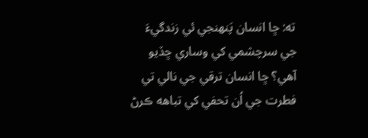ته: ڇا انسان پَنهنجي ئي زندگيءَ جي سرچشمي کي وساري ڇڏيو آهي؟ ڇا انسان ترقي جي نالي تي فطرت جي اُن تحفي کي تباهه ڪرڻ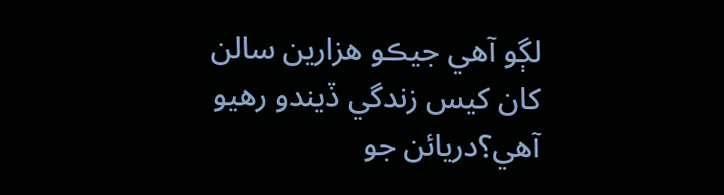لڳو آهي جيڪو هزارين سالن کان کيس زندگي ڏيندو رهيو آهي؟دريائن جو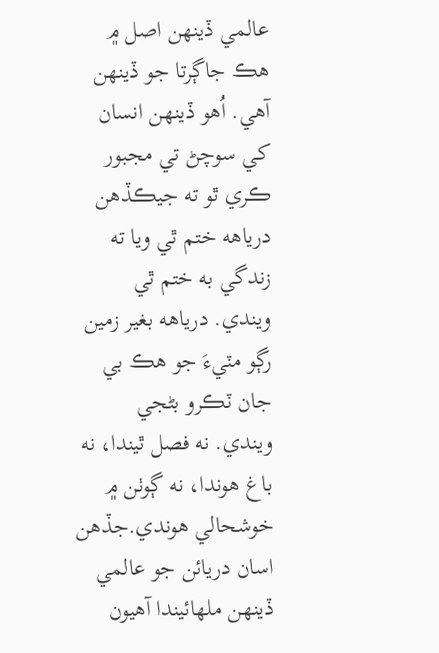عالمي ڏينهن اصل ۾ هڪ جاڳرتا جو ڏينهن آهي. اُهو ڏينهن انسان کي سوچڻ تي مجبور ڪري ٿو ته جيڪڏهن درياهه ختم ٿي ويا ته زندگي به ختم ٿي ويندي. درياهه بغير زمين رڳو مٽيءَ جو هڪ بي جان ٽڪرو بڻجي ويندي. نه فصل ٿيندا، نه باغ هوندا، نه ڳوٺن ۾ خوشحالي هوندي.جڏهن اسان دريائن جو عالمي ڏينهن ملهائيندا آهيون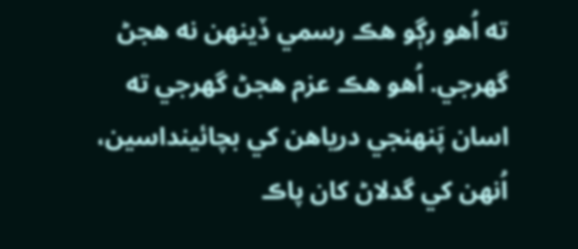ته اُهو رڳو هڪ رسمي ڏينهن نه هجڻ گهرجي. اُهو هڪ عزم هجڻ گهرجي ته اسان پَنهنجي درياهن کي بچائينداسين، اُنهن کي گدلاڻ کان پاڪ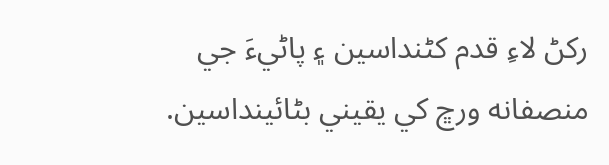رکڻ لاءِ قدم کڻنداسين ۽ پاڻيءَ جي منصفانه ورڇ کي يقيني بڻائينداسين.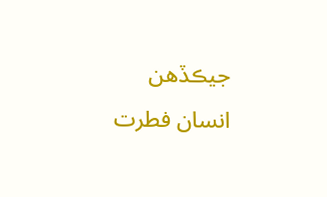جيڪڏهن انسان فطرت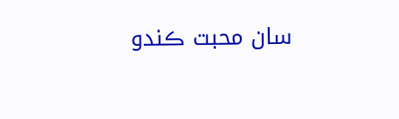سان محبت ڪندو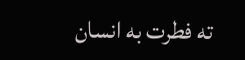ته فطرت به انسان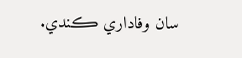سان وفاداري ڪندي.